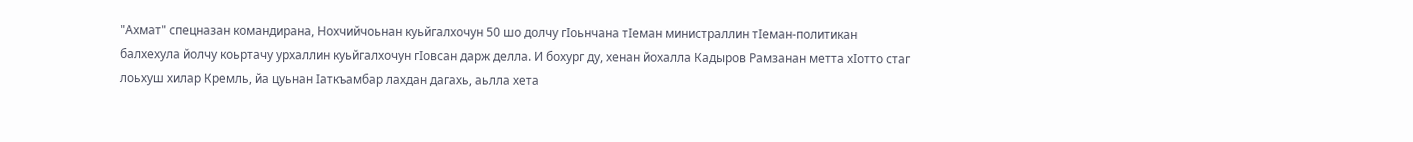"Ахмат" спецназан командирана, Нохчийчоьнан куьйгалхочун 50 шо долчу гIоьнчана тIеман министраллин тIеман-политикан балхехула йолчу коьртачу урхаллин куьйгалхочун гIовсан дарж делла. И бохург ду, хенан йохалла Кадыров Рамзанан метта хIотто стаг лоьхуш хилар Кремль, йа цуьнан Iаткъамбар лахдан дагахь, аьлла хета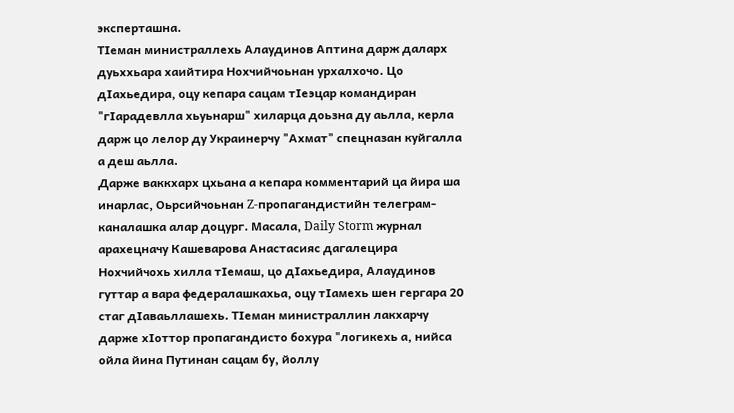эксперташна.
ТIеман министраллехь Алаудинов Аптина дарж даларх дуьххьара хаийтира Нохчийчоьнан урхалхочо. Цо дIахьедира, оцу кепара сацам тIеэцар командиран "гIарадевлла хьуьнарш" хиларца доьзна ду аьлла, керла дарж цо лелор ду Украинерчу "Ахмат" спецназан куйгалла а деш аьлла.
Дарже ваккхарх цхьана а кепара комментарий ца йира ша инарлас, Оьрсийчоьнан Z-пропагандистийн телеграм-каналашка алар доцург. Масала, Daily Storm журнал арахецначу Кашеварова Анастасияс дагалецира Нохчийчохь хилла тIемаш, цо дIахьедира, Алаудинов гуттар а вара федералашкахьа, оцу тIамехь шен гергара 20 стаг дIаваьллашехь. ТIеман министраллин лакхарчу дарже хIоттор пропагандисто бохура "логикехь а, нийса ойла йина Путинан сацам бу, йоллу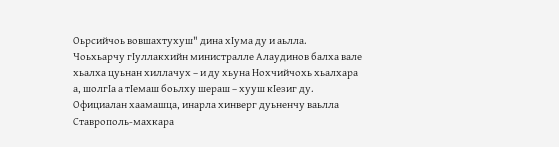Оьрсийчоь вовшахтухуш" дина хIума ду и аьлла.
Чоьхьарчу гIуллакхийн министралле Алаудинов балха вале хьалха цуьнан хиллачух – и ду хьуна Нохчийчохь хьалхара а, шолгIа а тIемаш боьлху шераш – хууш кIезиг ду. Официалан хаамашца, инарла хинверг дуьненчу ваьлла Ставрополь-махкара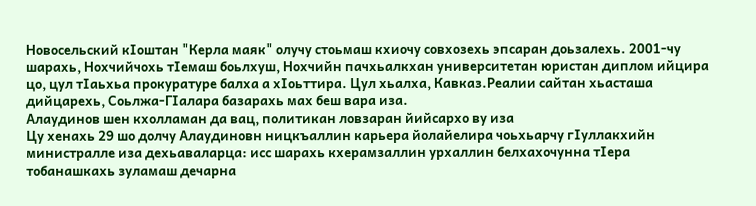Новосельский кIоштан "Керла маяк" олучу стоьмаш кхиочу совхозехь эпсаран доьзалехь. 2001-чу шарахь, Нохчийчохь тIемаш боьлхуш, Нохчийн пачхьалкхан университетан юристан диплом ийцира цо, цул тIаьхьа прокуратуре балха а хIоьттира. Цул хьалха, Кавказ.Реалии сайтан хьасташа дийцарехь, Соьлжа-ГIалара базарахь мах беш вара иза.
Алаудинов шен кхолламан да вац, политикан ловзаран йийсархо ву иза
Цу хенахь 29 шо долчу Алаудиновн ницкъаллин карьера йолайелира чоьхьарчу гIуллакхийн министралле иза дехьаваларца: исс шарахь кхерамзаллин урхаллин белхахочунна тIера тобанашкахь зуламаш дечарна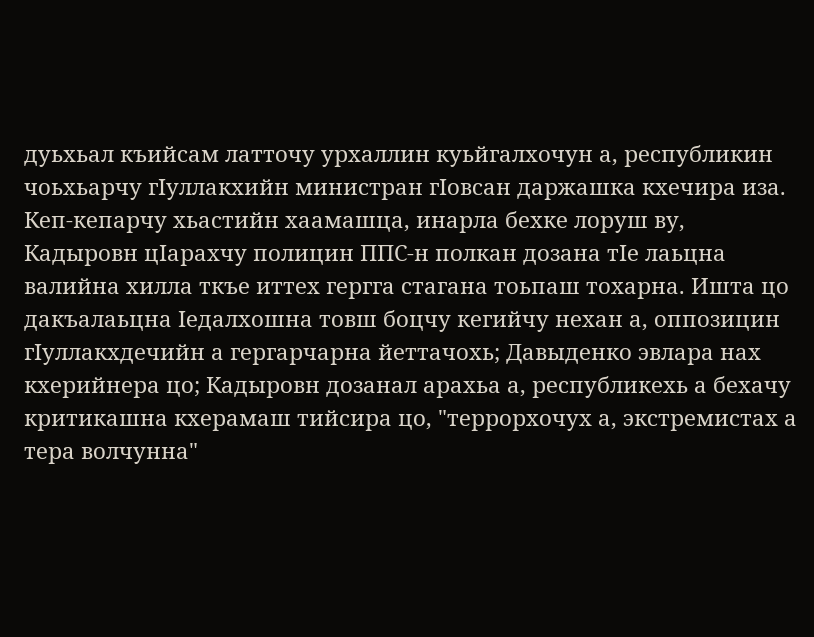дуьхьал къийсам латточу урхаллин куьйгалхочун а, республикин чоьхьарчу гIуллакхийн министран гIовсан даржашка кхечира иза.
Кеп-кепарчу хьастийн хаамашца, инарла бехке лоруш ву, Кадыровн цIарахчу полицин ППС-н полкан дозана тIе лаьцна валийна хилла ткъе иттех гергга стагана тоьпаш тохарна. Ишта цо дакъалаьцна Iедалхошна товш боцчу кегийчу нехан а, оппозицин гIуллакхдечийн а гергарчарна йеттачохь; Давыденко эвлара нах кхерийнера цо; Кадыровн дозанал арахьа а, республикехь а бехачу критикашна кхерамаш тийсира цо, "террорхочух а, экстремистах а тера волчунна"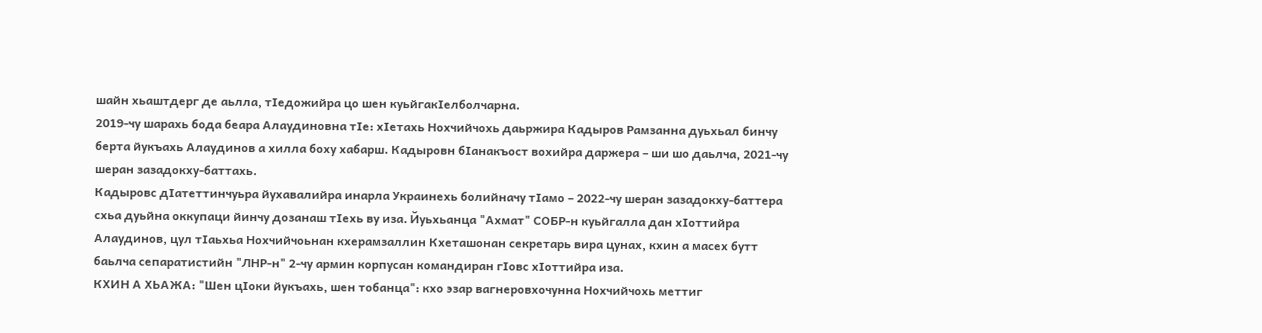шайн хьаштдерг де аьлла, тIедожийра цо шен куьйгакIелболчарна.
2019-чу шарахь бода беара Алаудиновна тIе: хIетахь Нохчийчохь даьржира Кадыров Рамзанна дуьхьал бинчу берта йукъахь Алаудинов а хилла боху хабарш. Кадыровн бIанакъост вохийра даржера – ши шо даьлча, 2021-чу шеран зазадокху-баттахь.
Кадыровс дIатеттинчуьра йухавалийра инарла Украинехь болийначу тIамо – 2022-чу шеран зазадокху-баттера схьа дуьйна оккупаци йинчу дозанаш тIехь ву иза. Йуьхьанца "Ахмат" СОБР-н куьйгалла дан хIоттийра Алаудинов, цул тIаьхьа Нохчийчоьнан кхерамзаллин Кхеташонан секретарь вира цунах, кхин а масех бутт баьлча сепаратистийн "ЛНР-н" 2-чу армин корпусан командиран гIовс хIоттийра иза.
КХИН А ХЬАЖА: "Шен цIоки йукъахь, шен тобанца": кхо эзар вагнеровхочунна Нохчийчохь меттиг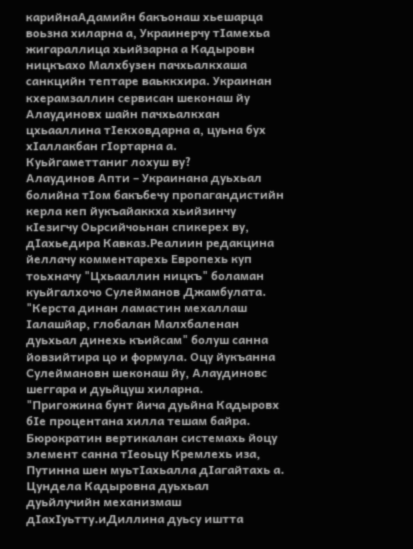карийнаАдамийн бакъонаш хьешарца воьзна хиларна а, Украинерчу тIамехьа жигараллица хьийзарна а Кадыровн ницкъахо Малхбузен пачхьалкхаша санкцийн тептаре ваьккхира. Украинан кхерамзаллин сервисан шеконаш йу Алаудиновх шайн пачхьалкхан цхьааллина тIекховдарна а, цуьна бух хIаллакбан гIортарна а.
Куьйгаметтаниг лохуш ву?
Алаудинов Апти – Украинана дуьхьал болийна тIом бакъбечу пропагандистийн керла кеп йукъайаккха хьийзинчу кIезигчу Оьрсийчоьнан спикерех ву, дIахьедира Кавказ.Реалиин редакцина йеллачу комментарехь Европехь куп тоьхначу "Цхьааллин ницкъ" боламан куьйгалхочо Сулейманов Джамбулата. "Керста динан ламастин мехаллаш Iалашйар, глобалан Малхбаленан дуьхьал динехь къийсам" болуш санна йовзийтира цо и формула. Оцу йукъанна Сулеймановн шеконаш йу, Алаудиновс шеггара и дуьйцуш хиларна.
"Пригожина бунт йича дуьйна Кадыровх бIе процентана хилла тешам байра. Бюрократин вертикалан системахь йоцу элемент санна тIеоьцу Кремлехь иза, Путинна шен муьтIахьалла дIагайтахь а. Цундела Кадыровна дуьхьал дуьйлучийн механизмаш дIахIуьтту.иДиллина дуьсу иштта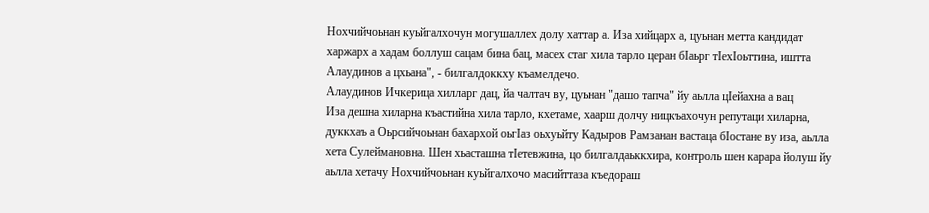Нохчийчоьнан куьйгалхочун могушаллех долу хаттар а. Иза хийцарх а, цуьнан метта кандидат харжарх а хадам боллуш сацам бина бац, масех стаг хила тарло церан бIаьрг тIехIоьттина, иштта Алаудинов а цхьана", - билгалдоккху къамелдечо.
Алаудинов Ичкерица хилларг дац, йа чалтач ву, цуьнан "дашо тапча" йу аьлла цIейахна а вац
Иза дешна хиларна къастийна хила тарло, кхетаме, хаарш долчу ницкъахочун репутаци хиларна, дуккхаъ а Оьрсийчоьнан бахархой оьгIаз оьхуьйту Кадыров Рамзанан вастаца бIостане ву иза, аьлла хета Сулеймановна. Шен хьасташна тIетевжина, цо билгалдаьккхира, контроль шен карара йолуш йу аьлла хетачу Нохчийчоьнан куьйгалхочо масийттаза къедораш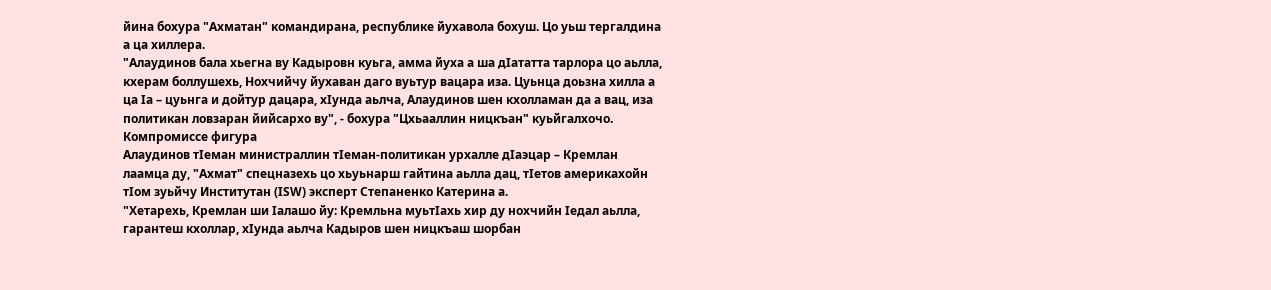йина бохура "Ахматан" командирана, республике йухавола бохуш. Цо уьш тергалдина а ца хиллера.
"Алаудинов бала хьегна ву Кадыровн куьга, амма йуха а ша дIататта тарлора цо аьлла, кхерам боллушехь, Нохчийчу йухаван даго вуьтур вацара иза. Цуьнца доьзна хилла а ца Iа – цуьнга и дойтур дацара, хIунда аьлча, Алаудинов шен кхолламан да а вац, иза политикан ловзаран йийсархо ву", - бохура "Цхьааллин ницкъан" куьйгалхочо.
Компромиссе фигура
Алаудинов тIеман министраллин тIеман-политикан урхалле дIаэцар – Кремлан лаамца ду, "Ахмат" спецназехь цо хьуьнарш гайтина аьлла дац, тIетов америкахойн тIом зуьйчу Институтан (ISW) эксперт Степаненко Катерина а.
"Хетарехь, Кремлан ши Iалашо йу: Кремльна муьтIахь хир ду нохчийн Iедал аьлла, гарантеш кхоллар, хIунда аьлча Кадыров шен ницкъаш шорбан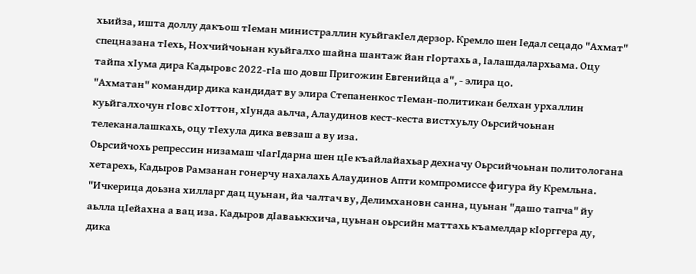хьийза, ишта доллу дакъош тIеман министраллин куьйгакIел дерзор. Кремло шен Iедал сецадо "Ахмат" спецназана тIехь, Нохчийчоьнан куьйгалхо шайна шантаж йан гIортахь а, Iалашдалархьама. Оцу тайпа хIума дира Кадыровс 2022-гIа шо довш Пригожин Евгенийца а", - элира цо.
"Ахматан" командир дика кандидат ву элира Степаненкос тIеман-политикан белхан урхаллин куьйгалхочун гIовс хIоттон, хIунда аьлча, Алаудинов кест-кеста вистхуьлу Оьрсийчоьнан телеканалашкахь, оцу тIехула дика вевзаш а ву иза.
Оьрсийчохь репрессин низамаш чIагIдарна шен цIе къайлайахьар дехначу Оьрсийчоьнан политологана хетарехь, Кадыров Рамзанан гонерчу нахалахь Алаудинов Апти компромиссе фигура йу Кремльна.
"Ичкерица доьзна хилларг дац цуьнан, йа чалтач ву, Делимхановн санна, цуьнан "дашо тапча" йу аьлла цIейахна а вац иза. Кадыров дIаваьккхича, цуьнан оьрсийн маттахь къамелдар кIорггера ду, дика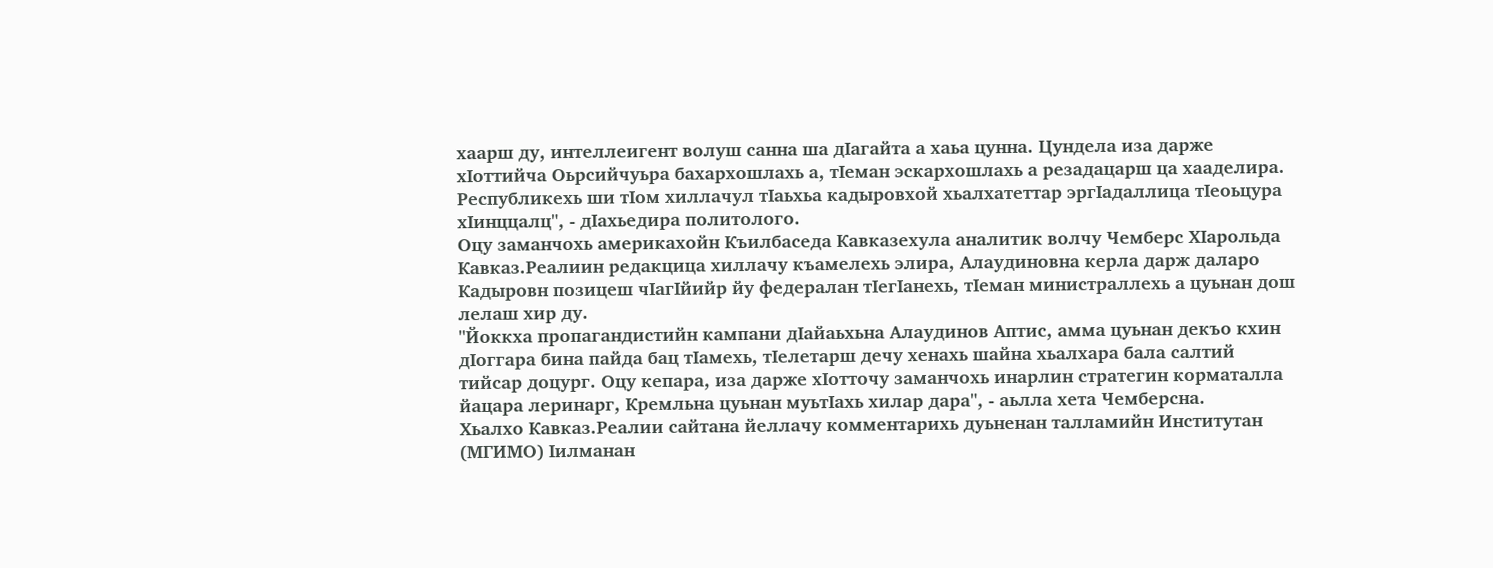хаарш ду, интеллеигент волуш санна ша дIагайта а хаьа цунна. Цундела иза дарже хIоттийча Оьрсийчуьра бахархошлахь а, тIеман эскархошлахь а резадацарш ца хааделира. Республикехь ши тIом хиллачул тIаьхьа кадыровхой хьалхатеттар эргIадаллица тIеоьцура хIинццалц", - дIахьедира политолого.
Оцу заманчохь америкахойн Къилбаседа Кавказехула аналитик волчу Чемберс ХIарольда Кавказ.Реалиин редакцица хиллачу къамелехь элира, Алаудиновна керла дарж даларо Кадыровн позицеш чIагIйийр йу федералан тIегIанехь, тIеман министраллехь а цуьнан дош лелаш хир ду.
"Йоккха пропагандистийн кампани дIайаьхьна Алаудинов Аптис, амма цуьнан декъо кхин дIоггара бина пайда бац тIамехь, тIелетарш дечу хенахь шайна хьалхара бала салтий тийсар доцург. Оцу кепара, иза дарже хIотточу заманчохь инарлин стратегин корматалла йацара леринарг, Кремльна цуьнан муьтIахь хилар дара", - аьлла хета Чемберсна.
Хьалхо Кавказ.Реалии сайтана йеллачу комментарихь дуьненан талламийн Институтан (МГИМО) Iилманан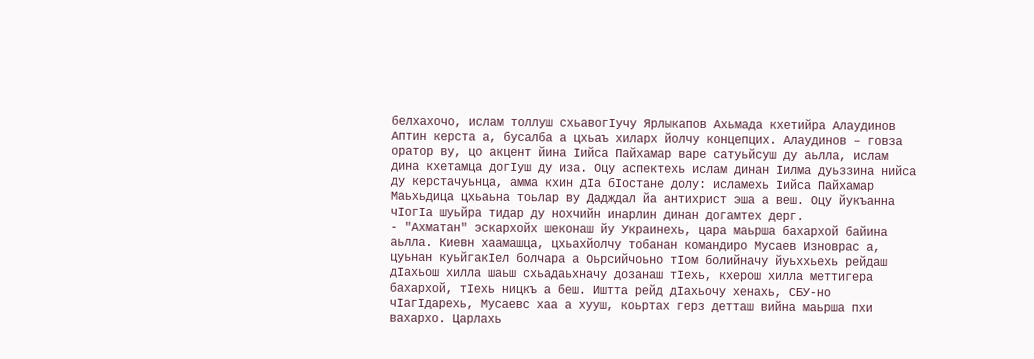белхахочо, ислам толлуш схьавогIучу Ярлыкапов Ахьмада кхетийра Алаудинов Аптин керста а, бусалба а цхьаъ хиларх йолчу концепцих. Алаудинов – говза оратор ву, цо акцент йина Iийса Пайхамар варе сатуьйсуш ду аьлла, ислам дина кхетамца догIуш ду иза. Оцу аспектехь ислам динан Iилма дуьззина нийса ду керстачуьнца, амма кхин дIа бIостане долу: исламехь Iийса Пайхамар Маьхьдица цхьаьна тоьлар ву Дадждал йа антихрист эша а веш. Оцу йукъанна чIогIа шуьйра тидар ду нохчийн инарлин динан догамтех дерг.
- "Ахматан" эскархойх шеконаш йу Украинехь, цара маьрша бахархой байина аьлла. Киевн хаамашца, цхьахйолчу тобанан командиро Мусаев Изноврас а, цуьнан куьйгакIел болчара а Оьрсийчоьно тIом болийначу йуьххьехь рейдаш дIахьош хилла шаьш схьадаьхначу дозанаш тIехь, кхерош хилла меттигера бахархой, тIехь ницкъ а беш. Иштта рейд дIахьочу хенахь, СБУ-но чIагIдарехь, Мусаевс хаа а хууш, коьртах герз детташ вийна маьрша пхи вахархо. Царлахь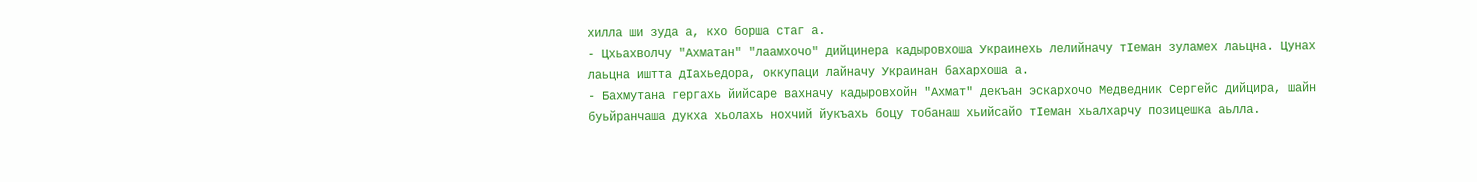хилла ши зуда а, кхо борша стаг а.
- Цхьахволчу "Ахматан" "лаамхочо" дийцинера кадыровхоша Украинехь лелийначу тIеман зуламех лаьцна. Цунах лаьцна иштта дIахьедора, оккупаци лайначу Украинан бахархоша а.
- Бахмутана гергахь йийсаре вахначу кадыровхойн "Ахмат" декъан эскархочо Медведник Сергейс дийцира, шайн буьйранчаша дукха хьолахь нохчий йукъахь боцу тобанаш хьийсайо тIеман хьалхарчу позицешка аьлла.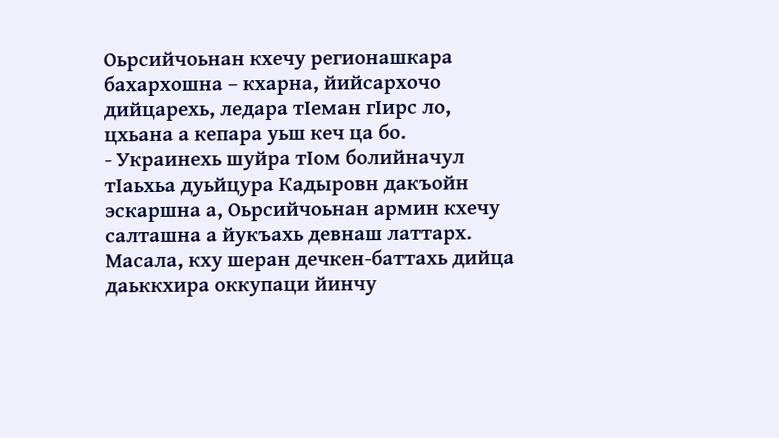Оьрсийчоьнан кхечу регионашкара бахархошна – кхарна, йийсархочо дийцарехь, ледара тIеман гIирс ло, цхьана а кепара уьш кеч ца бо.
- Украинехь шуйра тIом болийначул тIаьхьа дуьйцура Кадыровн дакъойн эскаршна а, Оьрсийчоьнан армин кхечу салташна а йукъахь девнаш латтарх. Масала, кху шеран дечкен-баттахь дийца даьккхира оккупаци йинчу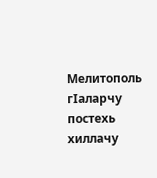Мелитополь гIаларчу постехь хиллачу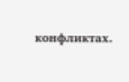конфликтах.